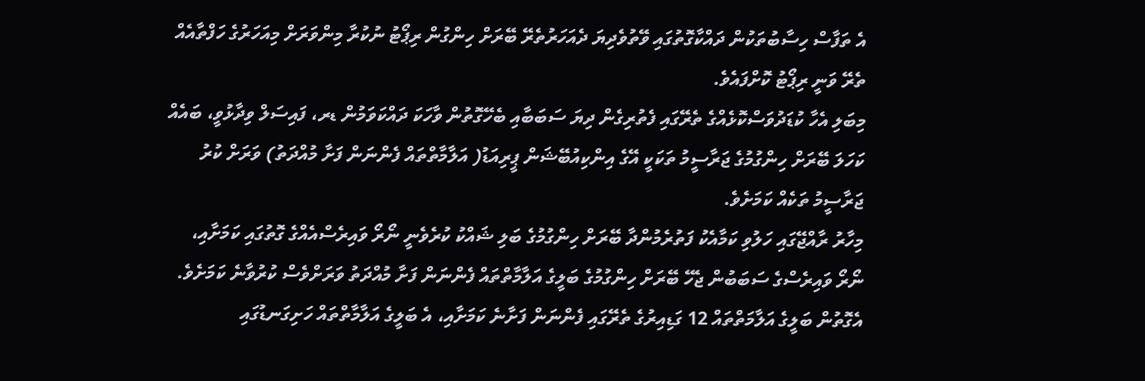އެ ތަފާސް ހިސާބުތަކުން ދައްކާގޮތުގައި ވޭތުވެދިޔަ ދެއަހަރުތެރޭ ބޭރަށް ހިންގުން ރިޕޯޓު ނުކުރާ މިންވަރަށް މިއަހަރުގެ ހަފްތާއެއް ތެރޭ ވަނީ ރިޕޯޓު ކޮށްފައެވެ.
މިބަލި އެހާ ކުޑަދުވަސްކޮޅެއްގެ ތެރޭގައި ފެތުރިގެން ދިޔަ ސަބަބާއި ބެހޭގޮތުން ވާހަކަ ދައްކަވަމުން ޑރ، ފައިސަލް ވިދާޅުވީ، ބައެއް ކަހަލަ ބޭރަށް ހިންގުމުގެ ޖަރާސީމު ތަކަކީ އޭގެ އިންކިއުބޭޝަން ޕީރިއަޑު( އަލާމާތްތައް ފެންނަން ފަށާ މުއްދަތު) ވަރަށް ކުރު ޖަރާސީމު ތަކެއް ކަމަށެވެ.
މިހާރު ރާއްޖޭގައި ހަލުވި ކަމާއެކު ފަތުރެމުންދާ ބޭރަށް ހިންގުމުގެ ބަލި ޝައްކު ކުރެވެނީ ނޯރޯ ވައިރެސްއެއްގެ ގޮތުގައި ކަމަށާއި، ނޯރޯ ވައިރެސްގެ ސަބަބުން ޖެހޭ ބޭރަށް ހިންގުމުގެ ބަލީގެ އަލާމާތްތައް ފެންނަން ފަށާ މުއްދަތު ވަރަށްވެސް ކުރުވާނެ ކަމަށެވެ.
އެގޮތުން ބަލީގެ އަލާމަތްތައް 12 ގަޑިއިރުގެ ތެރޭގައި ފެންނަން ފަށާނެ ކަމަށާއި، އެ ބަލީގެ އަލާމާތްތައް ހަށިގަނޑުގައި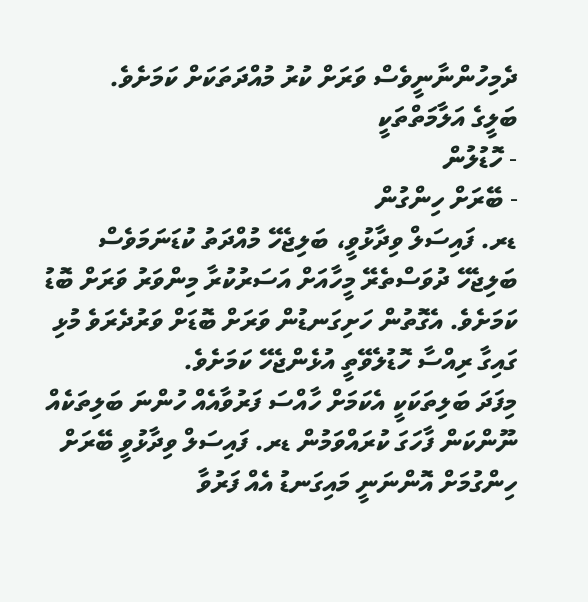ދެމިހުންނާނީވެސް ވަރަށް ކުރު މުއްދަތަކަށް ކަމަށެވެ.
ބަލީގެ އަލާމަތްތަކީ
- ހޮޑުލުން
- ބޭރަށް ހިންގުން
ޑރ. ފައިސަލް ވިދާޅުވީ، ބަލިޖެހޭ މުއްދަތު ކުޑަނަމަވެސް ބަލިޖެހޭ ދުވަސްތެރޭ މީހާއަށް އަސަރުކުރާ މިންވަރު ވަރަށް ބޮޑު ކަމަށެވެ. އެގޮތުން ހަށިގަނޑުން ވަރަށް ބޮޑަށް ވަރުދެރަވެ މުޅި ގައިގާ ރިއްސާ ހޮޑުލެވޭތީ އުޅެންޖެހޭ ކަމަށެވެ.
މިފަދަ ބަލިތަކަކީ އެކަމަށް ހާއްސަ ފަރުވާއެއް ހުންނަ ބަލިތަކެއް ނޫންކަން ފާހަގަ ކުރައްވަމުން ޑރ. ފައިސަލް ވިދާޅުވީ ބޭރަށް ހިންގުމަށް އޮންނަނީ މައިގަނޑު އެއް ފަރުވާ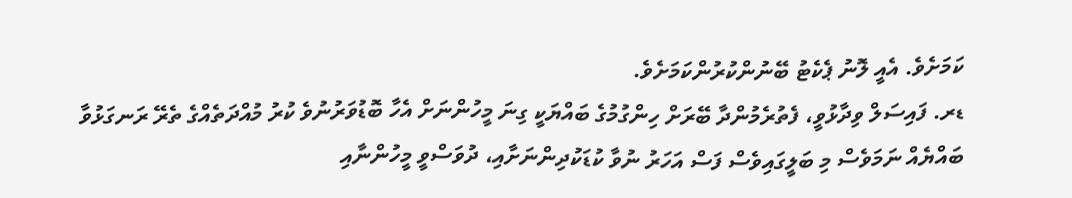ކަމަށެވެ. އެއީ ލޮނު ޕެކެޓު ބޭނުންކުރުންކަމަށެވެ.
ޑރ. ފައިސަލް ވިދާޅުވީ، ފެތުރެމުންދާ ބޭރަށް ހިންގުމުގެ ބައްޔަކީ ގިނަ މީހުންނަށް އެހާ ބޮޑުވަރުނުވެ ކުރު މުއްދަތެއްގެ ތެރޭ ރަނގަޅުވާ ބައްޔެއް ނަމަވެސް މި ބަލީގައިވެސް ފަސް އަހަރު ނުވާ ކުޑަކުދިންނަށާއި، ދުވަސްވީ މީހުންނާއި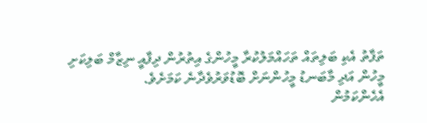ތަފާތު އެކި ބަލިތައް ތަހައްމަލުކުރާ މީހުންގެ އިތުރުން ދިފާއީ ނިޒާމް ބަލިކަށި މީހުން އަދި މާބަނޑު މީހުންނަށް ބޮޑުވަރުވެދާނެ ކަމަށެވެ.
އެހެންކަމުން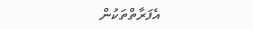އެފަރާތްތަކުން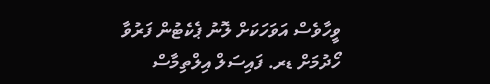ވީހާވެސް އަވަހަކަށް ލޮނު ޕެކެޓުން ފަރުވާ ހޯދުމަށް ޑރ. ފައިސަލް އިލްތިމާސް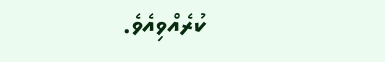ކުރެއްވިއެވެ.